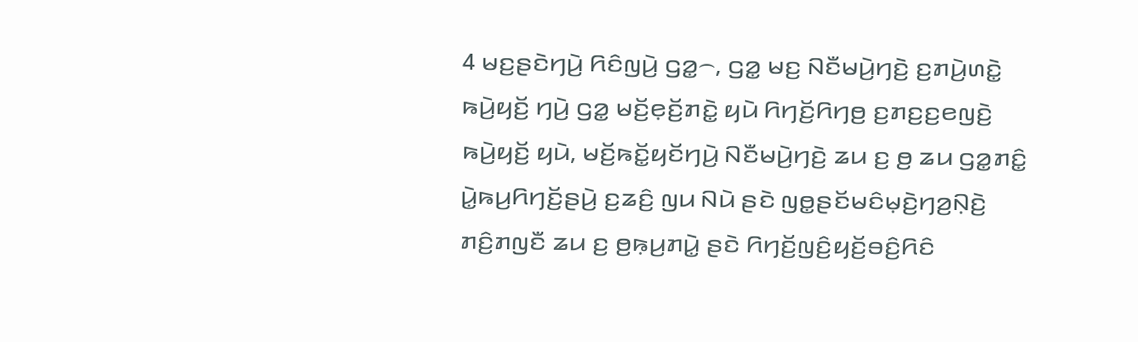4 ꤗꤢ꤬ꤔꤢꤧꤚꤣꤧ꤬ ꤖꤢꤨꤜꤣꤧ꤬ ꤞꤤ꤭꤮, ꤞꤤ꤭ ꤗꤢ꤬ ꤡꤢꤪꤗꤣꤧ꤬ꤚꤢꤧ꤬ ꤢ꤬ꤊꤣꤧ꤬ꤛꤢꤧ꤭ ꤒꤣꤧ꤬ꤟꤢꤩ꤬ ꤚꤣꤧ꤬ ꤞꤤ꤭ ꤗꤢꤩ꤬ꤕ꤫ꤢꤩ꤬ꤊꤢꤧ꤭ ꤟꤣꤧ ꤖꤚꤢꤩ꤬ꤖꤚꤥ꤬ ꤢ꤬ꤊꤢ꤬ꤢ꤬ꤕꤜꤢꤧ꤬ ꤒꤣꤧ꤬ꤟꤢꤩ꤬ ꤟꤣꤧ, ꤗꤢꤩ꤬ꤒꤢꤩ꤭ꤟꤢꤩꤚꤣꤧ꤬ ꤡꤢꤪꤗꤣꤧ꤬ꤚꤢꤧ꤬ ꤘꤣ ꤢ꤬ ꤥ꤬ ꤘꤣ ꤞꤤ꤭ꤊꤢꤨ꤭ ꤣꤧ꤭ꤒꤣ꤬ꤖꤚꤢꤩ꤬ꤔꤣꤧ꤬ ꤢ꤬ꤘꤢꤨ꤬ ꤜꤣ ꤡꤣꤧ ꤔꤢꤧ ꤜꤥ꤭ꤔꤢꤩꤗꤢꤨꤗ꤫ꤢꤧ꤬ꤚꤤ꤬ꤡ꤫ꤢꤧ꤬ ꤊꤢꤨ꤬ꤊꤜꤢꤪ ꤘꤣ ꤢ꤬ ꤥ꤬ꤒ꤫ꤣ꤬ꤊꤣꤧ꤭ ꤔꤢꤧ ꤖꤚꤢꤩ꤬ꤜꤢꤨ꤬ꤟꤢꤩ꤬ꤋꤢꤨ꤬ꤖꤢꤨ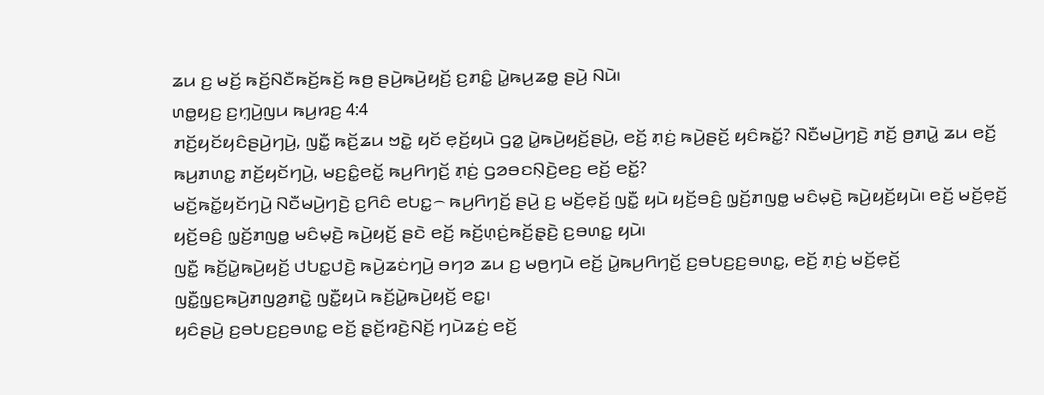ꤘꤣ ꤢ꤬ ꤗꤢꤩ꤬ ꤒꤢꤩ꤬ꤡꤢꤪꤒꤢꤩ꤬ꤒꤢꤩ꤬ ꤒꤥ꤬ ꤔꤣꤧ꤬ꤒꤣꤧ꤬ꤟꤢꤩ꤬ ꤢ꤬ꤊꤢꤨ꤭ ꤣꤧ꤭ꤒꤣ꤬ꤘꤥ꤭ ꤔꤣꤧ꤬ ꤡꤣꤧ꤯
ꤛꤥ꤭ꤟꤢ꤬ ꤢ꤬ꤚ꤫ꤣꤧ꤬ꤜꤣ ꤒꤣ꤬ꤙꤢ꤬ 4:4
ꤊꤢꤩ꤬ꤟꤢꤩꤟꤢꤨꤔꤣꤧ꤬ꤚꤣꤧ꤬, ꤜꤢꤪ꤭ ꤒꤢꤩ꤬ꤘꤣ ꤠꤢꤧ꤭ ꤟꤢꤩ ꤕ꤫ꤢꤩ꤬ꤟꤣꤧ ꤞꤤ꤭ ꤣꤧ꤭ꤒꤣꤧ꤬ꤟꤢꤩ꤬ꤔꤣꤧ꤬, ꤕꤢꤩ꤬ ꤊ꤫ꤢꤦ꤬ ꤒꤣꤧ꤬ꤔꤢꤩ꤬ ꤟꤢꤨꤒꤢꤩ꤭? ꤡꤢꤪꤗꤣꤧ꤬ꤚꤢꤧ꤬ ꤊꤢꤩ꤬ ꤥ꤬ꤊꤣꤧ꤭ ꤘꤣ ꤕꤢꤩ꤬ ꤒꤣ꤬ꤊꤛꤢ꤭ ꤊꤢꤩ꤬ꤟꤢꤩꤚꤣꤧ꤬, ꤗꤢ꤬ꤢꤨ꤭ꤕꤢꤩ꤭ ꤒꤣ꤬ꤖꤚꤢꤩ꤬ ꤊ꤫ꤢꤦ꤬ ꤞꤤꤋꤢꤡ꤫ꤢꤧ꤬ꤕꤢ꤬ ꤕꤢꤩ꤬ ꤕꤢꤩ꤭?
ꤗꤢꤩ꤬ꤒꤢꤩ꤭ꤟꤢꤩꤚꤣꤧ꤬ ꤡꤢꤪꤗꤣꤧ꤬ꤚꤢꤧ꤬ ꤢ꤬ꤖꤢꤨ ꤕꤝꤢ꤭꤮ ꤒꤣ꤬ꤖꤚꤢꤩ꤬ ꤔꤣꤧ꤬ ꤢ꤬ ꤗꤢꤩ꤬ꤕ꤫ꤢꤩ꤬ ꤜꤢꤪ꤭ ꤟꤣꤧ ꤟꤢꤩ꤬ꤋꤢꤨ꤬ ꤜ꤫ꤢꤩ꤬ꤊꤜꤥ꤭ ꤗꤢꤨꤗ꤫ꤢꤧ꤬ ꤒꤣꤧ꤬ꤟꤢꤩ꤬ꤟꤣꤧ꤯ ꤕꤢꤩ꤬ ꤗꤢꤩ꤬ꤕ꤫ꤢꤩ꤬ ꤟꤢꤩ꤬ꤋꤢꤨ꤬ ꤜ꤫ꤢꤩ꤬ꤊꤜꤥ꤭ ꤗꤢꤨꤗ꤫ꤢꤧ꤬ ꤒꤣꤧ꤬ꤟꤢꤩ꤬ ꤔꤢꤧ ꤕꤢꤩ꤬ ꤒꤢꤩ꤬ꤛ꤫ꤢꤦ꤬ꤒꤢꤩ꤬ꤔ꤫ꤢꤧ꤬ ꤢ꤬ꤋꤛꤢ꤭ ꤟꤣꤧ꤯
ꤜꤢꤪ꤭ ꤒꤢꤩ꤬ꤣꤧ꤭ꤒꤣꤧ꤬ꤟꤢꤩ꤬ ꤓꤝꤢ꤭ꤓꤢꤧ꤬ ꤒꤣꤧ꤬ꤘꤢꤦꤚꤣꤧ꤬ ꤋꤚꤤ ꤘꤣ ꤢ꤬ ꤗꤥ꤬ꤚꤣꤧ ꤕꤢꤩ꤬ ꤣꤧ꤭ꤒꤣ꤬ꤖꤚꤢꤩ꤬ ꤢ꤬ꤋꤝꤢ꤬ꤢ꤬ꤋꤛꤢ꤭, ꤕꤢꤩ꤬ ꤊ꤫ꤢꤦ꤬ ꤗꤢꤩ꤬ꤕ꤫ꤢꤩ꤬ ꤜꤢꤪ꤭ꤜ꤫ꤢ꤬ꤒꤣꤧ꤬ꤊꤜꤤ꤬ꤊꤢꤧ꤭ ꤜꤢꤪ꤭ꤟꤣꤧ ꤒꤢꤩ꤬ꤣꤧ꤭ꤒꤣꤧ꤬ꤟꤢꤩ꤬ ꤕꤢ꤭꤯
ꤟꤢꤨꤔꤣꤧ꤬ ꤢ꤬ꤋꤝꤢ꤬ꤢ꤬ꤋꤛꤢ꤭ ꤕꤢꤩ꤬ ꤔ꤫ꤢꤩ꤬ꤙꤢꤧ꤬ꤡꤢꤩ꤬ ꤚꤣꤧꤘꤢꤦ꤬ ꤕꤢꤩ꤬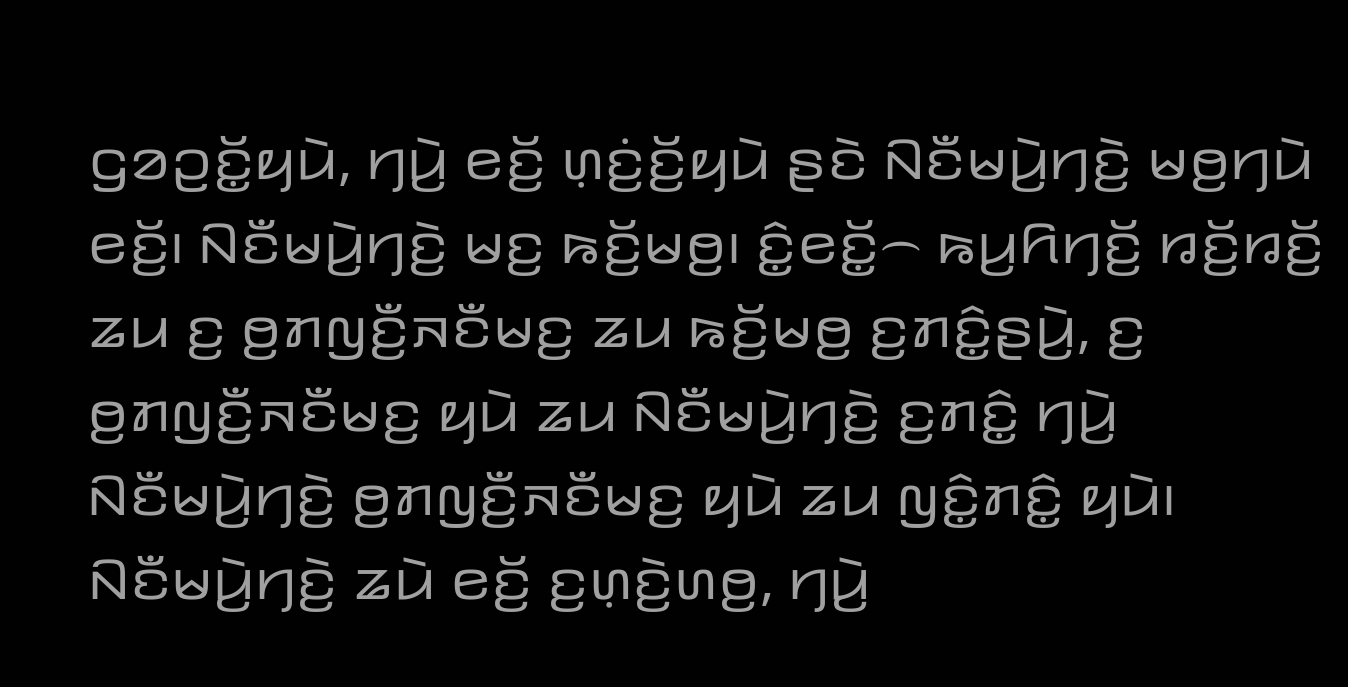ꤞꤤꤑꤢꤩ꤭ꤟꤣꤧ, ꤚꤣꤧ꤬ ꤕꤢꤩ꤬ ꤛ꤫ꤢꤦ꤬ꤢꤩ꤬ꤟꤣꤧ ꤔꤢꤧ ꤡꤢꤪꤗꤣꤧ꤬ꤚꤢꤧ꤬ ꤗꤥ꤬ꤚꤣꤧ ꤕꤢꤩ꤬꤯ ꤡꤢꤪꤗꤣꤧ꤬ꤚꤢꤧ꤬ ꤗꤢ꤬ ꤒꤢꤩ꤬ꤗꤥ꤬꤯ ꤢꤨ꤭ꤕꤢꤩ꤭꤮ ꤒꤣ꤬ꤖꤚꤢꤩ꤬ ꤙꤢꤩ꤬ꤙꤢꤩ꤬ ꤘꤣ ꤢ꤬ ꤥ꤬ꤊꤜꤢꤪ꤬ꤏꤢꤪꤗꤢ꤬ ꤘꤣ ꤒꤢꤩ꤬ꤗꤥ꤬ ꤢ꤬ꤊꤢꤨ꤭ꤔꤣꤧ꤬, ꤢ꤬ ꤥ꤬ꤊꤜꤢꤪ꤬ꤏꤢꤪꤗꤢ꤬ ꤟꤣꤧ ꤘꤣ ꤡꤢꤪꤗꤣꤧ꤬ꤚꤢꤧ꤬ ꤢ꤬ꤊꤢꤨ꤭ ꤚꤣꤧ꤬ ꤡꤢꤪꤗꤣꤧ꤬ꤚꤢꤧ꤬ ꤥ꤬ꤊꤜꤢꤪ꤬ꤏꤢꤪꤗꤢ꤬ ꤟꤣꤧ ꤘꤣ ꤜꤢꤨ꤭ꤊꤢꤨ꤭ ꤟꤣꤧ꤯
ꤡꤢꤪꤗꤣꤧ꤬ꤚꤢꤧ꤬ ꤘꤣꤧ ꤕꤢꤩ꤬ ꤢ꤬ꤛ꤫ꤢꤧ꤬ꤛꤥ꤬, ꤚꤣꤧ꤬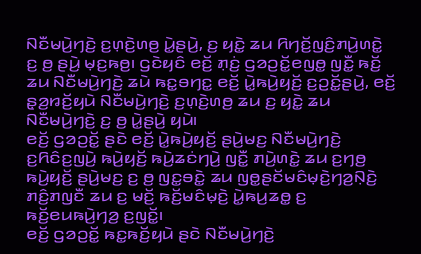ꤡꤢꤪꤗꤣꤧ꤬ꤚꤢꤧ꤬ ꤢ꤬ꤛ꤫ꤢꤧ꤬ꤛꤥ꤬ ꤣꤧ꤭ꤔꤣꤧ꤬, ꤢ꤬ ꤟꤢꤧ꤭ ꤘꤣ ꤖꤚꤢꤩ꤬ꤜꤢꤨ꤬ꤊꤣꤧ꤬ꤛꤢꤧ꤭ ꤢ꤬ ꤥ꤬ ꤔꤣꤧ꤬ ꤗ꤫ꤢ꤬ꤒꤥ꤬꤯ ꤞꤢꤧꤟꤢꤨ ꤕꤢꤩ꤬ ꤊ꤫ꤢꤦ꤬ ꤞꤤꤑꤢꤩ꤭ꤕꤜꤥ꤭ ꤜꤢꤪ꤭ ꤒꤢꤩ꤬ ꤘꤣ ꤡꤢꤪꤗꤣꤧ꤬ꤚꤢꤧ꤬ ꤘꤣꤧ ꤒꤢ꤭ꤋꤚꤢ꤭ ꤕꤢꤩ꤬ ꤣꤧ꤭ꤒꤣꤧ꤬ꤟꤢꤩ꤬ ꤢ꤬ꤑꤢꤩ꤭ꤔꤣꤧ꤬, ꤕꤢꤩ꤬ ꤔ꤫ꤤ꤬ꤙꤢꤩ꤬ꤟꤣꤧ ꤡꤢꤪꤗꤣꤧ꤬ꤚꤢꤧ꤬ ꤢ꤬ꤛ꤫ꤢꤧ꤬ꤛꤥ꤬ ꤘꤣ ꤢ꤬ ꤟꤢꤧ꤭ ꤘꤣ ꤡꤢꤪꤗꤣꤧ꤬ꤚꤢꤧ꤬ ꤢ꤬ ꤥ꤬ ꤣꤧ꤭ꤔꤣꤧ꤬ ꤟꤣꤧ꤯
ꤕꤢꤩ꤬ ꤞꤤꤑꤢꤩ꤭ ꤔꤢꤧ ꤕꤢꤩ꤬ ꤣꤧ꤭ꤒꤣꤧ꤬ꤟꤢꤩ꤬ ꤔꤣꤧ꤬ꤗꤢ꤬ ꤡꤢꤪꤗꤣꤧ꤬ꤚꤢꤧ꤬ ꤢ꤬ꤖꤢꤨꤢ꤬ꤜꤣꤧ꤬ ꤒꤣꤧ꤬ꤟꤢꤩ꤬ ꤒꤣꤧ꤬ꤘꤢꤦꤚꤣꤧ꤬ ꤜꤢꤪ꤭ ꤊꤣꤧ꤬ꤛꤢꤧ꤭ ꤘꤣ ꤢ꤬ꤚꤥ꤬ ꤒꤣꤧ꤬ꤟꤢꤩ꤬ ꤔꤣꤧ꤬ꤗꤢ꤬ ꤢ꤬ ꤥ꤬ ꤜꤢ꤭ꤋꤢꤧ꤭ ꤘꤣ ꤜꤥ꤭ꤔꤢꤩꤗꤢꤨꤗ꤫ꤢꤧ꤬ꤚꤤ꤬ꤡ꤫ꤢꤧ꤬ ꤊꤢꤨ꤬ꤊꤜꤢꤪ ꤘꤣ ꤢ꤬ ꤗꤢꤩ꤬ ꤒꤢꤩ꤬ꤗꤢꤨꤗ꤫ꤢꤧ꤬ ꤣꤧ꤭ꤒꤣ꤬ꤘꤥ꤭ ꤢ꤬ ꤒꤢꤩ꤬ꤕꤣꤒꤣꤧ꤬ꤚꤤ꤬ ꤢ꤬ꤜꤢꤩ꤭꤯
ꤕꤢꤩ꤬ ꤞꤤꤑꤢꤩ꤭ ꤒꤢ꤭ꤒꤢꤩ꤬ꤟꤣꤧ ꤔꤢꤧ ꤡꤢꤪꤗꤣꤧ꤬ꤚꤢꤧ꤬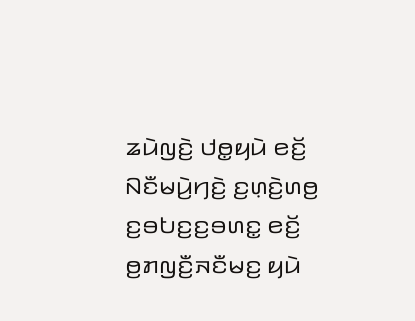ꤘꤣꤧꤜꤢꤧ꤬ ꤓꤥ꤭ꤟꤣꤧ ꤕꤢꤩ꤬ ꤡꤢꤪꤗꤣꤧ꤬ꤚꤢꤧ꤬ ꤢ꤬ꤛ꤫ꤢꤧ꤬ꤛꤥ꤬ ꤢ꤬ꤋꤝꤢ꤬ꤢ꤬ꤋꤛꤢ꤭ ꤕꤢꤩ꤬ ꤥ꤬ꤊꤜꤢꤪ꤬ꤏꤢꤪꤗꤢ꤬ ꤟꤣꤧ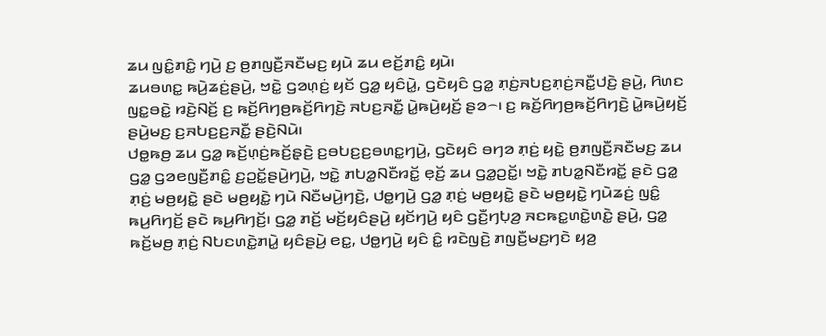ꤘꤣ ꤜꤢꤨ꤭ꤊꤢꤨ꤭ ꤚꤣꤧ꤬ ꤢ꤬ ꤥ꤬ꤊꤜꤢꤪ꤬ꤏꤢꤪꤗꤢ꤬ ꤟꤣꤧ ꤘꤣ ꤕꤢꤩ꤬ꤊꤢꤨ꤭ ꤟꤣꤧ꤯
ꤘꤣꤋꤛꤢ꤭ ꤒꤣꤧ꤬ꤘꤢꤦ꤬ꤔꤣꤧ꤬, ꤠꤢꤧ꤭ ꤞꤤꤛ꤫ꤢꤦ꤬ ꤟꤢꤩ ꤞꤤ꤭ ꤟꤢꤨꤣꤧ꤭, ꤞꤢꤧꤟꤢꤨ ꤞꤤ꤭ ꤊ꤫ꤢꤦ꤬ꤏꤝꤢ꤬ꤊ꤫ꤢꤦ꤬ꤏꤢꤪ꤭ꤓꤢꤧ꤬ ꤔꤣꤧ꤬, ꤖꤛꤢ ꤜꤢ꤭ꤋꤢꤧ꤭ ꤙꤢꤧ꤬ꤡꤢꤩ꤬ ꤢ꤬ ꤒꤢꤩ꤬ꤖꤚꤥ꤬ꤒꤢꤩ꤬ꤖꤚꤢꤧ꤬ ꤏꤝꤢ꤬ꤏꤢꤪ꤭ ꤣꤧ꤭ꤒꤣꤧ꤬ꤟꤢꤩ꤬ ꤔꤤ꤮꤯ ꤢ꤬ ꤒꤢꤩ꤬ꤖꤚꤥ꤬ꤒꤢꤩ꤬ꤖꤚꤢꤧ꤬ ꤣꤧ꤭ꤒꤣꤧ꤬ꤟꤢꤩ꤬ ꤔꤣꤧ꤬ꤗꤢ꤬ ꤢ꤬ꤏꤝꤢ꤬ꤢ꤬ꤏꤢꤪ꤭ ꤔꤢꤧ꤬ꤡꤣꤧ꤯
ꤓꤥ꤭ꤒꤥ꤬ ꤘꤣ ꤞꤤ꤭ ꤒꤢꤩ꤬ꤛ꤫ꤢꤦ꤬ꤒꤢꤩ꤬ꤔ꤫ꤢꤧ꤬ ꤢ꤬ꤋꤝꤢ꤬ꤢ꤬ꤋꤛꤢ꤭ꤚꤣꤧ꤬, ꤞꤢꤧꤟꤢꤨ ꤋꤚꤤ ꤊ꤫ꤢꤦ꤬ ꤟꤢꤧ꤭ ꤥ꤬ꤊꤜꤢꤪ꤬ꤏꤢꤪꤗꤢ꤬ ꤘꤣ ꤞꤤ꤭ ꤞꤤꤕꤜꤢꤪ꤬ꤊꤢꤨ꤭ ꤢ꤬ꤑꤢꤩ꤭ꤔꤣꤧ꤬ꤚꤣꤧ꤬, ꤠꤢꤧ꤭ ꤊꤝꤤ꤭ꤡꤢꤪꤙꤢꤩ꤭ ꤕ꤫ꤢꤩ꤬ ꤘꤣ ꤞꤤ꤭ꤑꤢꤩ꤭꤯ ꤠꤢꤧ꤭ ꤊꤝꤤ꤭ꤡꤢꤪꤙꤢꤩ꤭ ꤔꤢꤧ ꤞꤤ꤭ ꤊ꤫ꤢꤦ꤬ ꤗꤥ꤬ꤟꤢꤧ꤭ ꤔꤢꤧ ꤗꤥ꤬ꤟꤢꤧ꤭ ꤚꤣꤧ ꤡꤢꤪꤗꤣꤧ꤬ꤚꤢꤧ꤬, ꤓꤥ꤭ꤚꤣꤧ꤬ ꤞꤤ꤭ ꤊ꤫ꤢꤦ꤬ ꤗꤥ꤬ꤟꤢꤧ꤭ ꤔꤢꤧ ꤗꤥ꤬ꤟꤢꤧ꤭ ꤚꤣꤧꤘꤢꤦ꤬ ꤜꤢꤨ꤭ ꤒꤣ꤬ꤖꤚꤢꤩ꤬ ꤔꤢꤧ ꤒꤣ꤬ꤖꤚꤢꤩ꤬꤯ ꤞꤤ꤭ ꤊꤢꤩ꤬ ꤗꤢꤩ꤬ꤟꤢꤨꤔꤣꤧ꤬ ꤟꤢꤩꤚꤣꤧ꤬ ꤟꤢꤨ ꤞꤢꤪ꤬ꤚꤝ꤫ꤤ꤬ ꤏꤢꤒꤢ꤭ꤛꤢꤧ꤭ꤛꤢꤧ꤭ ꤔꤣꤧ꤬, ꤞꤤ꤭ ꤒꤢꤩ꤬ꤗꤥ꤬ ꤊ꤫ꤢꤦ꤬ ꤡꤝꤢꤛꤢꤧ꤭ꤊꤣꤧ꤭ ꤟꤢꤨꤔꤣꤧ꤬ ꤕꤢ꤭, ꤓꤥ꤭ꤚꤣꤧ꤬ ꤟꤢꤨ ꤢꤨ꤭ ꤙꤢꤧꤜꤢꤧ꤬ ꤊꤜꤢꤪ꤬ꤗꤢ꤬ꤚꤢꤧ ꤟꤤ꤬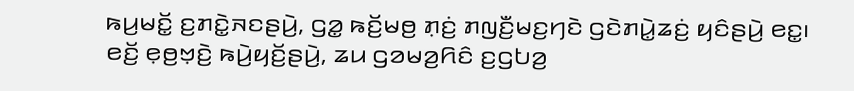ꤒꤣ꤬ꤗꤢꤩ꤭ ꤢ꤬ꤊꤢꤧ꤭ꤏꤢꤔꤣꤧ꤬, ꤞꤤ꤭ ꤒꤢꤩ꤬ꤗꤥ꤬ ꤊ꤫ꤢꤦ꤬ ꤊꤜꤢꤪ꤬ꤗꤢ꤬ꤚꤢꤧ ꤞꤢꤧꤊꤣꤧ꤭ꤘꤢꤦ꤬ ꤟꤢꤨꤔꤣꤧ꤬ ꤕꤢ꤭꤯
ꤕꤢꤩ꤬ ꤕ꤫ꤥ꤬ꤠ꤫ꤢꤧ꤬ ꤒꤣꤧ꤬ꤟꤢꤩ꤬ꤔꤣꤧ꤬, ꤘꤣ ꤞꤤꤗꤤ꤬ꤖꤢꤨ ꤢ꤬ꤞꤝꤤ꤬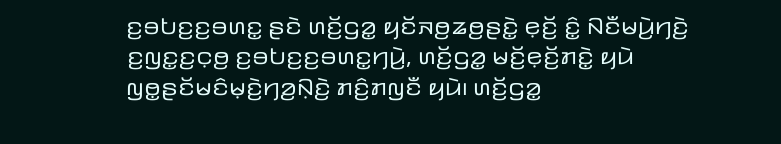ꤢ꤬ꤋꤝꤢ꤬ꤢ꤬ꤋꤛꤢ꤭ ꤔꤢꤧ ꤛꤢꤩ꤬ꤞꤤ꤭ ꤟꤢꤩꤏꤥ꤬ꤘꤥ꤬ꤔꤢꤧ꤭ ꤕ꤫ꤢꤩ꤬ ꤢꤨ꤭ ꤡꤢꤪꤗꤣꤧ꤬ꤚꤢꤧ꤬ ꤢ꤬ꤜꤢ꤭ꤢ꤬ꤍ꤫ꤥ꤬ ꤢ꤬ꤋꤝꤢ꤬ꤢ꤬ꤋꤛꤢ꤭ꤚꤣꤧ꤬, ꤛꤢꤩ꤬ꤞꤤ꤭ ꤗꤢꤩ꤬ꤕ꤫ꤢꤩ꤬ꤊꤢꤧ꤭ ꤟꤣꤧ ꤜꤥ꤭ꤔꤢꤩꤗꤢꤨꤗ꤫ꤢꤧ꤬ꤚꤤ꤬ꤡ꤫ꤢꤧ꤬ ꤊꤢꤨ꤬ꤊꤜꤢꤪ ꤟꤣꤧ꤯ ꤛꤢꤩ꤬ꤞꤤ꤭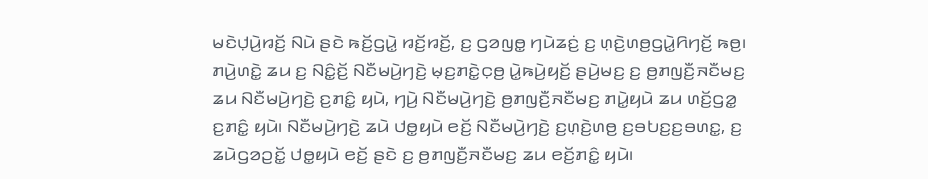ꤗꤢꤧꤓ꤫ꤣꤧ꤬ꤙꤢꤩ꤬ ꤡꤣꤧ ꤔꤢꤧ ꤒꤢꤩ꤬ꤞꤣꤧ꤭ ꤙꤢꤩ꤬ꤙꤢꤩ꤬, ꤢ꤬ ꤞꤤꤜꤥ꤭ ꤚꤣꤧꤘꤢꤦ꤬ ꤢ꤬ ꤛ꤫ꤢꤧ꤬ꤛꤥ꤬ꤞꤣꤧ꤭ꤖꤚꤢꤩ꤬ ꤒꤥ꤬꤯
ꤊꤣꤧ꤬ꤛꤢꤧ꤭ ꤘꤣ ꤢ꤬ ꤡꤢꤨ꤭ꤢꤩ꤬ ꤡꤢꤪꤗꤣꤧ꤬ꤚꤢꤧ꤬ ꤗ꤫ꤢ꤬ꤊꤢꤧ꤭ꤍ꤫ꤥ꤬ ꤣꤧ꤭ꤒꤣꤧ꤬ꤟꤢꤩ꤬ ꤔꤣꤧ꤬ꤗꤢ꤬ ꤢ꤬ ꤥ꤬ꤊꤜꤢꤪ꤬ꤏꤢꤪꤗꤢ꤬ ꤘꤣ ꤡꤢꤪꤗꤣꤧ꤬ꤚꤢꤧ꤬ ꤢ꤬ꤊꤢꤨ꤭ ꤟꤣꤧ, ꤚꤣꤧ꤬ ꤡꤢꤪꤗꤣꤧ꤬ꤚꤢꤧ꤬ ꤥ꤬ꤊꤜꤢꤪ꤬ꤏꤢꤪꤗꤢ꤬ ꤊꤣꤧ꤭ꤟꤣꤧ ꤘꤣ ꤛꤢꤩ꤬ꤞꤤ꤭ ꤢ꤬ꤊꤢꤨ꤭ ꤟꤣꤧ꤯ ꤡꤢꤪꤗꤣꤧ꤬ꤚꤢꤧ꤬ ꤘꤣꤧ ꤓꤥ꤭ꤟꤣꤧ ꤕꤢꤩ꤬ ꤡꤢꤪꤗꤣꤧ꤬ꤚꤢꤧ꤬ ꤢ꤬ꤛ꤫ꤢꤧ꤬ꤛꤥ꤬ ꤢ꤬ꤋꤝꤢ꤬ꤢ꤬ꤋꤛꤢ꤭, ꤢ꤬ ꤘꤣꤧꤞꤤꤑꤢꤩ꤭ ꤓꤥ꤭ꤟꤣꤧ ꤕꤢꤩ꤬ ꤔꤢꤧ ꤢ꤬ ꤥ꤬ꤊꤜꤢꤪ꤬ꤏꤢꤪꤗꤢ꤬ ꤘꤣ ꤕꤢꤩ꤬ꤊꤢꤨ꤭ ꤟꤣꤧ꤯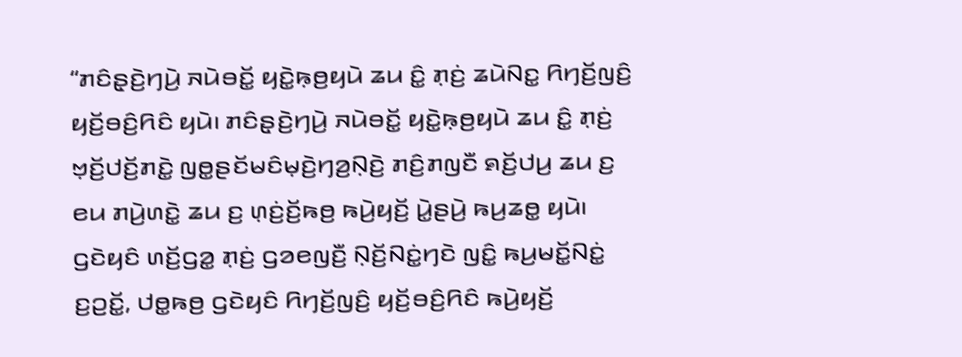“ꤊꤢꤨꤔ꤫ꤢꤧ꤬ꤚꤣꤧ꤬ ꤏꤣꤧꤋꤢꤩ꤭ ꤟꤢꤧ꤭ꤒ꤫ꤥ꤬ꤟꤣꤧ ꤘꤣ ꤢꤨ꤭ ꤊ꤫ꤢꤦ꤬ ꤘꤣꤧꤡꤢ꤭ ꤖꤚꤢꤩ꤬ꤜꤢꤨ꤬ ꤟꤢꤩ꤬ꤋꤢꤨ꤬ꤖꤢꤨ ꤟꤣꤧ꤯ ꤊꤢꤨꤔ꤫ꤢꤧ꤬ꤚꤣꤧ꤬ ꤏꤣꤧꤋꤢꤩ꤭ ꤟꤢꤧ꤭ꤒ꤫ꤥ꤬ꤟꤣꤧ ꤘꤣ ꤢꤨ꤭ ꤊ꤫ꤢꤦ꤬ ꤠ꤫ꤢꤩ꤬ꤓꤢꤩ꤬ꤊꤢꤧ꤭ ꤜꤥ꤭ꤔꤢꤩꤗꤢꤨꤗ꤫ꤢꤧ꤬ꤚꤤ꤬ꤡ꤫ꤢꤧ꤬ ꤊꤢꤨ꤬ꤊꤜꤢꤪ ꤎꤢꤩ꤬ꤓꤣ꤬ ꤘꤣ ꤢ꤬ ꤕꤣ ꤊꤣꤧ꤬ꤛꤢꤧ꤭ ꤘꤣ ꤢ꤬ ꤛ꤫ꤢꤦ꤬ꤢꤩ꤬ꤒꤥ꤬ ꤒꤣꤧ꤬ꤟꤢꤩ꤬ ꤣꤧ꤭ꤔꤣꤧ꤬ ꤒꤣ꤬ꤘꤥ꤭ ꤟꤣꤧ꤯
ꤞꤢꤧꤟꤢꤨ ꤛꤢꤩ꤬ꤞꤤ꤭ ꤊ꤫ꤢꤦ꤬ ꤞꤤꤕꤜꤢꤪ꤬ ꤡ꤫ꤢꤩ꤬ꤡꤢꤦ꤭ꤚꤢꤧ ꤜꤢꤨ꤭ ꤒꤣ꤬ꤗꤢꤩ꤭ꤡꤢꤦ꤭ ꤢ꤬ꤑꤢꤩ꤭, ꤓꤥ꤭ꤒꤥ꤬ ꤞꤢꤧꤟꤢꤨ ꤖꤚꤢꤩ꤬ꤜꤢꤨ꤬ ꤟꤢꤩ꤬ꤋꤢꤨ꤬ꤖꤢꤨ ꤒꤣꤧ꤬ꤟꤢꤩ꤬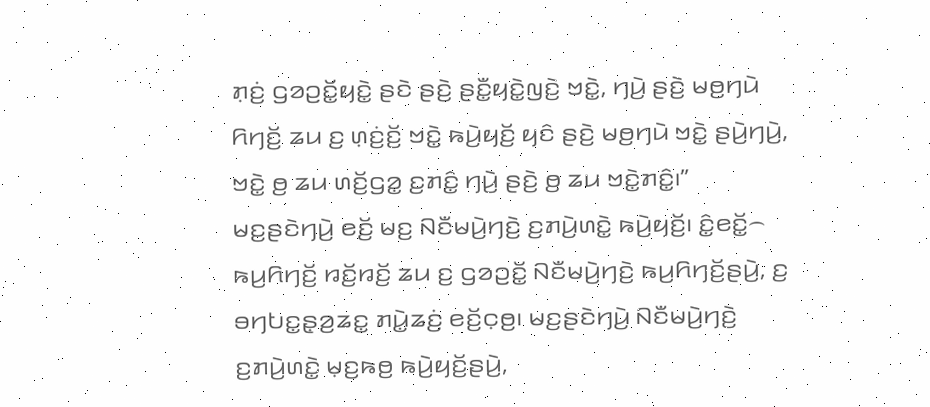ꤊ꤫ꤢꤦ꤬ ꤞꤤꤑꤢꤩ꤭ꤟꤢꤧ꤭ ꤔꤢꤧ ꤔꤢꤧ꤬ ꤔꤢꤪ꤭ꤟꤢꤧ꤭ꤜꤢꤧ꤬ ꤠꤢꤧ꤭, ꤚꤣꤧ꤬ ꤔꤢꤧ꤬ ꤗꤥ꤬ꤚꤣꤧ ꤖꤚꤢꤩ꤬ ꤘꤣ ꤢ꤬ ꤛ꤫ꤢꤦ꤬ꤢꤩ꤬ ꤠꤢꤧ꤭ ꤒꤣꤧ꤬ꤟꤢꤩ꤬ ꤟꤢꤨ ꤔꤢꤧ꤬ ꤗꤥ꤬ꤚꤣꤧ ꤠꤢꤧ꤭ ꤔꤣꤧ꤬ꤚꤣꤧ꤬, ꤠꤢꤧ꤭ ꤥ꤬ ꤘꤣ ꤛꤢꤩ꤬ꤞꤤ꤭ ꤢ꤬ꤊꤢꤨ꤭ ꤚꤣꤧ꤬ ꤔꤢꤧ꤬ ꤥ꤬ ꤘꤣ ꤠꤢꤧ꤭ꤊꤢꤨ꤭꤯”
ꤗꤢ꤬ꤔꤢꤧꤚꤣꤧ꤬ ꤕꤢꤩ꤬ ꤗꤢ꤬ ꤡꤢꤪꤗꤣꤧ꤬ꤚꤢꤧ꤬ ꤢ꤬ꤊꤣꤧ꤬ꤛꤢꤧ꤭ ꤒꤣꤧ꤬ꤟꤢꤩ꤬꤯ ꤢꤨ꤭ꤕꤢꤩ꤭꤮ ꤒꤣ꤬ꤖꤚꤢꤩ꤬ ꤙꤢꤩ꤬ꤙꤢꤩ꤬ ꤘꤣ ꤢ꤬ ꤞꤤꤑꤢꤩ꤭ ꤡꤢꤪꤗꤣꤧ꤬ꤚꤢꤧ꤬ ꤒꤣ꤬ꤖꤚꤢꤩ꤬ꤔꤣꤧ꤬, ꤢ꤬ ꤋꤚꤝꤢ꤭ꤔ꤫ꤤ꤬ꤘꤢ꤭ ꤊꤣꤧ꤭ꤘꤢꤦ꤬ ꤕꤢꤩ꤬ꤍ꤫ꤥ꤬꤯ ꤗꤢ꤬ꤔꤢꤧꤚꤣꤧ꤬ ꤡꤢꤪꤗꤣꤧ꤬ꤚꤢꤧ꤬ ꤢ꤬ꤊꤣꤧ꤬ꤛꤢꤧ꤭ ꤗ꤫ꤢ꤬ꤒꤥ꤬ ꤒꤣꤧ꤬ꤟꤢꤩ꤬ꤔꤣꤧ꤬,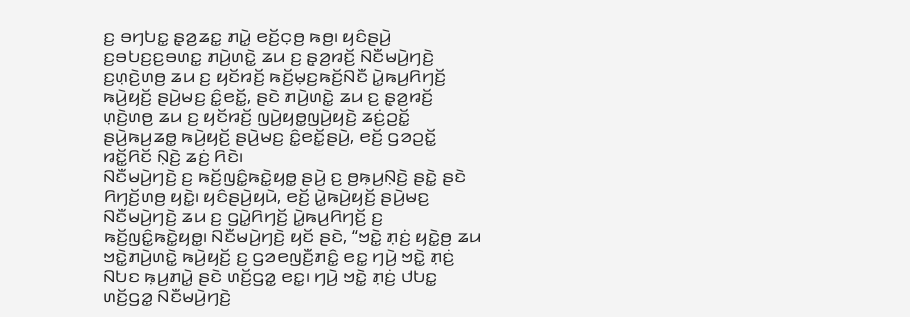ꤢ꤬ ꤋꤚꤝꤢ꤭ ꤔ꤫ꤤ꤬ꤘꤢ꤭ ꤊꤣꤧ꤭ ꤕꤢꤩ꤬ꤍ꤫ꤥ꤬ ꤒꤥ꤬꤯ ꤟꤢꤨꤔꤣꤧ꤬ ꤢ꤬ꤋꤝꤢ꤬ꤢ꤬ꤋꤛꤢ꤭ ꤊꤣꤧ꤬ꤛꤢꤧ꤭ ꤘꤣ ꤢ꤬ ꤔ꤫ꤤ꤬ꤙꤢꤩ꤬ ꤡꤢꤪꤗꤣꤧ꤬ꤚꤢꤧ꤬ ꤢ꤬ꤛ꤫ꤢꤧ꤬ꤛꤥ꤬ ꤘꤣ ꤢ꤬ ꤟꤢꤩꤙꤢꤩ꤬ ꤒꤢꤩ꤬ꤗ꤫ꤢ꤬ꤒꤢꤩ꤬ꤡꤢꤪ ꤣꤧ꤭ꤒꤣ꤬ꤖꤚꤢꤩ꤬ ꤒꤣꤧ꤬ꤟꤢꤩ꤬ ꤔꤣꤧ꤬ꤗꤢ꤬ ꤢꤨ꤭ꤕꤢꤩ꤭, ꤔꤢꤧ ꤊꤣꤧ꤬ꤛꤢꤧ꤭ ꤘꤣ ꤢ꤬ ꤔ꤫ꤤ꤬ꤙꤢꤩ꤬ ꤛ꤫ꤢꤧ꤬ꤛꤥ꤬ ꤘꤣ ꤢ꤬ ꤟꤢꤩꤙꤢꤩ꤬ ꤜꤣꤧ꤬ꤟꤥ꤭ꤜꤣꤧ꤬ꤟꤢꤧ꤬ ꤘꤢꤦ꤬ꤑꤢꤩ꤭ ꤔꤣꤧ꤬ꤒꤣ꤬ꤘꤥ꤭ ꤒꤣꤧ꤬ꤟꤢꤩ꤬ ꤔꤣꤧ꤬ꤗꤢ꤬ ꤢꤨ꤭ꤕꤢꤩ꤭ꤔꤣꤧ꤬, ꤕꤢꤩ꤬ ꤞꤤꤑꤢꤩ꤭ ꤙꤢꤩ꤭ꤖꤢꤩ ꤡ꤫ꤢꤧ꤬ ꤘꤢꤦ꤬ ꤖꤢꤧ꤯
ꤡꤢꤪꤗꤣꤧ꤬ꤚꤢꤧ꤬ ꤢ꤬ ꤒꤢꤩ꤬ꤜꤢꤨ꤭ꤒꤢꤧ꤭ꤟꤥ꤭ ꤔꤣꤧ꤬ ꤢ꤬ ꤥ꤬ꤒ꤫ꤣ꤬ꤡ꤫ꤢꤧ꤬ ꤔꤢꤧ꤭ ꤔꤢꤧ ꤖꤚꤢꤩ꤬ꤛꤥ꤬ ꤟꤢꤧ꤭꤯ ꤟꤢꤨꤔꤣꤧ꤬ꤟꤣꤧ, ꤕꤢꤩ꤬ ꤣꤧ꤭ꤒꤣꤧ꤬ꤟꤢꤩ꤬ ꤔꤣꤧ꤬ꤗꤢ꤬ ꤡꤢꤪꤗꤣꤧ꤬ꤚꤢꤧ꤬ ꤘꤣ ꤢ꤬ ꤞꤣꤧ꤭ꤖꤚꤢꤩ꤬ ꤣꤧ꤭ꤒꤣ꤬ꤖꤚꤢꤩ꤬ ꤢ꤬ ꤒꤢꤩ꤬ꤜꤢꤨ꤭ꤒꤢꤧ꤭ꤟꤥ꤭꤯ ꤡꤢꤪꤗꤣꤧ꤬ꤚꤢꤧ꤬ ꤟꤢꤩ ꤔꤢꤧ, “ꤠꤢꤧ꤭ ꤊ꤫ꤢꤦ꤬ ꤟꤢꤧ꤭ꤥ꤬ ꤘꤣ ꤠꤢꤧ꤭ꤊꤣꤧ꤬ꤛꤢꤧ꤭ ꤒꤣꤧ꤬ꤟꤢꤩ꤬ ꤢ꤬ ꤞꤤꤕꤜꤢꤪ꤬ꤊꤢꤨ꤭ ꤕꤢ꤭ ꤚꤣꤧ꤬ ꤠꤢꤧ꤭ ꤊ꤫ꤢꤦ꤬ ꤡꤝꤢ ꤒ꤫ꤣ꤬ꤊꤣꤧ꤭ ꤔꤢꤧ ꤛꤢꤩ꤬ꤞꤤ꤭ ꤕꤢ꤭꤯ ꤚꤣꤧ꤬ ꤠꤢꤧ꤭ ꤊ꤫ꤢꤦ꤬ ꤓꤝꤢ꤭ ꤛꤢꤩ꤬ꤞꤤ꤭ ꤡꤢꤪꤗꤣꤧ꤬ꤚꤢꤧ꤬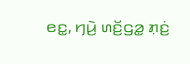ꤕꤢ꤭, ꤚꤣꤧ꤬ ꤛꤢꤩ꤬ꤞꤤ꤭ ꤊ꤫ꤢꤦ꤬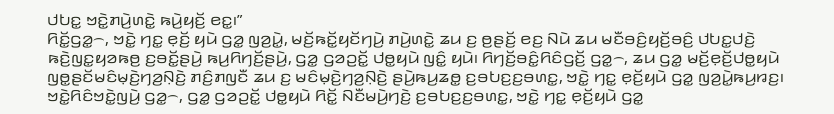ꤓꤝꤢ꤭ ꤠꤢꤧ꤭ꤊꤣꤧ꤬ꤛꤢꤧ꤭ ꤒꤣꤧ꤬ꤟꤢꤩ꤬ ꤕꤢ꤭꤯”
ꤖꤢꤩ꤭ꤞꤤ꤭꤮, ꤠꤢꤧ꤭ ꤚꤢ꤭ ꤕ꤫ꤢꤩ꤬ ꤟꤣꤧ ꤞꤤ꤭ ꤜꤤ꤬ꤣꤧ꤭, ꤗꤢꤩ꤬ꤒꤢꤩ꤭ꤟꤢꤩꤚꤣꤧ꤬ ꤊꤣꤧ꤬ꤛꤢꤧ꤭ ꤘꤣ ꤢ꤬ ꤥ꤬ꤔꤢꤩ꤬ ꤕꤢ꤬ ꤡꤣꤧ ꤘꤣ ꤗꤢꤪꤋꤢꤨ꤬ꤟꤢꤩ꤬ꤋꤢꤨ꤬ ꤓꤝꤢ꤭ꤓꤢꤧ꤬ ꤒꤢꤧ꤬ꤜꤢ꤭ꤟꤤꤒꤥ꤬ ꤢ꤬ꤋꤢꤩ꤭ꤔꤣꤧ꤬ ꤒꤣ꤬ꤖꤚꤢꤩ꤬ꤔꤣꤧ꤬, ꤞꤤ꤭ ꤞꤤꤑꤢꤩ꤭ ꤓꤥ꤭ꤟꤣꤧ ꤜꤢꤨ꤭ ꤟꤣꤧ꤯ ꤖꤚꤢꤩ꤬ꤋꤢꤨ꤭ꤖꤢꤨꤞꤢꤩ꤬ ꤞꤤ꤭꤮, ꤘꤣ ꤞꤤ꤭ ꤗꤢꤩ꤬ꤕ꤫ꤢꤩ꤬ꤓꤥ꤭ꤟꤣꤧ ꤜꤥ꤭ꤔꤢꤩꤗꤢꤨꤗ꤫ꤢꤧ꤬ꤚꤤ꤬ꤡ꤫ꤢꤧ꤬ ꤊꤢꤨ꤬ꤊꤜꤢꤪ ꤘꤣ ꤢ꤬ ꤗꤢꤨꤗ꤫ꤢꤧ꤬ꤚꤤ꤬ꤡ꤫ꤢꤧ꤬ ꤔꤣꤧ꤬ꤒꤣ꤬ꤘꤥ꤭ ꤢ꤬ꤋꤝꤢ꤬ꤢ꤬ꤋꤛꤢ꤭, ꤠꤢꤧ꤭ ꤚꤢ꤭ ꤕ꤫ꤢꤩ꤬ꤟꤣꤧ ꤞꤤ꤭ ꤜꤤ꤬ꤣꤧ꤭ꤒꤣ꤬ꤙꤢ꤬꤯ ꤠꤢꤧ꤭ꤖꤢꤨꤠꤢꤧ꤭ꤜꤣꤧ꤬ ꤞꤤ꤭꤮, ꤞꤤ꤭ ꤞꤤꤑꤢꤩ꤭ ꤓꤥ꤭ꤟꤣꤧ ꤖꤢꤩ꤭ ꤡꤢꤪꤗꤣꤧ꤬ꤚꤢꤧ꤬ ꤢ꤬ꤋꤝꤢ꤬ꤢ꤬ꤋꤛꤢ꤭, ꤠꤢꤧ꤭ ꤚꤢ꤭ ꤕ꤫ꤢꤩ꤬ꤟꤣꤧ ꤞꤤ꤭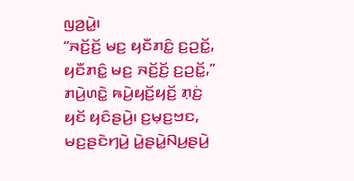ꤜꤤ꤬ꤣꤧ꤭꤯
“ꤏꤢꤩ꤬ꤢꤩ꤬ ꤗꤢ꤬ ꤟꤢꤪꤊꤢꤨ꤭ ꤢ꤬ꤑꤢꤩ꤭, ꤟꤢꤪꤊꤢꤨ꤭ ꤗꤢ꤬ ꤏꤢꤩ꤬ꤢꤩ꤬ ꤢ꤬ꤑꤢꤩ꤭,” ꤊꤣꤧ꤬ꤛꤢꤧ꤭ ꤒꤣꤧ꤬ꤟꤢꤩ꤬ꤟꤢꤩ꤬ ꤊ꤫ꤢꤦ꤬ ꤟꤢꤩ ꤟꤢꤨꤔꤣꤧ꤬꤯ ꤢ꤬ꤗ꤫ꤢ꤬ꤠꤢ, ꤗꤢ꤬ꤔꤢꤧꤚꤣꤧ꤬ ꤣꤧ꤭ꤔꤣꤧ꤭ꤡꤣ꤬ꤔꤣꤧ꤬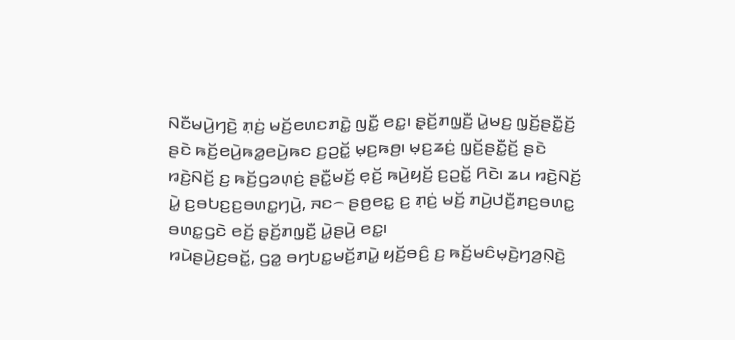ꤡꤢꤪꤗꤣꤧ꤬ꤚꤢꤧ꤬ ꤊ꤫ꤢꤦ꤬ ꤗꤢꤩ꤬ꤕꤛꤢꤊꤢꤧ꤭ ꤜꤢꤪ꤭ ꤕꤢ꤭꤯ ꤔ꤫ꤢꤩ꤬ꤊꤜ꤫ꤢꤪ꤬ ꤣꤧ꤭ꤗꤢ꤬ ꤜ꤫ꤢꤩ꤬ꤔꤢꤪ꤭ꤢꤩ꤬ ꤔꤢꤧ ꤒꤢꤩ꤬ꤕꤣꤧ꤬ꤒꤤ꤭ꤕꤣꤧ꤬ꤒꤢ ꤢ꤬ꤑꤢꤩ꤭ ꤗ꤫ꤢ꤬ꤒꤥ꤬꤯ ꤗ꤫ꤢ꤬ꤘꤢꤦ꤬ ꤜ꤫ꤢꤩ꤬ꤔꤢꤪ꤭ꤢꤩ꤬ ꤔꤢꤧ ꤙꤢꤧ꤬ꤡꤢꤩ꤬ ꤢ꤬ ꤒꤢꤩ꤬ꤞꤤꤛ꤫ꤢꤦ꤬ ꤔꤢꤪ꤭ꤗꤢꤩ꤬ ꤕ꤫ꤢꤩ꤬ ꤒꤣꤧ꤬ꤟꤢꤩ꤬ ꤢ꤬ꤑꤢꤩ꤭ ꤖꤢꤧ꤯ ꤘꤣ ꤙꤢꤧ꤬ꤡꤢꤩ꤬ ꤣꤧ꤭ ꤢ꤬ꤋꤝꤢ꤬ꤢ꤬ꤋꤛꤢ꤭ꤚꤣꤧ꤬, ꤏꤢ꤮ ꤔꤥ꤬ꤕꤢ꤭ ꤢ꤬ ꤊ꤫ꤢꤦ꤬ ꤗꤢꤩ꤬ ꤊꤣꤧ꤬ꤓꤢꤪ꤬ꤊꤢ꤬ꤋꤛꤢ꤭ ꤋꤛꤢ꤭ꤞꤢꤧ ꤕꤢꤩ꤬ ꤔ꤫ꤢꤩ꤬ꤊꤜ꤫ꤢꤪ꤬ ꤣꤧ꤭ꤔꤣꤧ꤬ ꤕꤢ꤭꤯
ꤙꤣꤧꤔꤣꤧ꤬ꤢ꤬ꤋꤢꤩ꤭, ꤞꤤ꤭ ꤋꤚꤝꤢ꤭ꤗꤢꤩ꤬ꤊꤣꤧ꤭ ꤟꤢꤩ꤬ꤋꤢꤨ꤬ ꤢ꤬ ꤒꤢꤩ꤬ꤗꤢꤨꤗ꤫ꤢꤧ꤬ꤚꤤ꤬ꤡ꤫ꤢꤧ꤬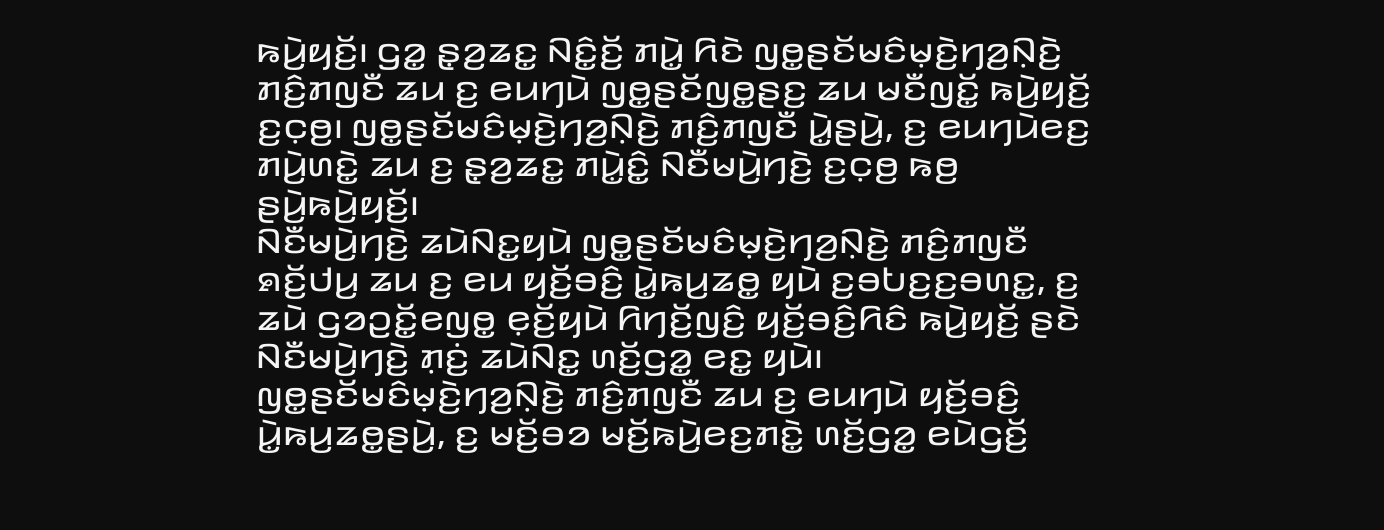ꤒꤣꤧ꤬ꤟꤢꤩ꤬꤯ ꤞꤤ꤭ ꤔ꤫ꤤ꤬ꤘꤢ꤭ ꤡꤢꤨ꤭ꤢꤩ꤬ ꤊꤣꤧ꤭ ꤖꤢꤧ ꤜꤥ꤭ꤔꤢꤩꤗꤢꤨꤗ꤫ꤢꤧ꤬ꤚꤤ꤬ꤡ꤫ꤢꤧ꤬ ꤊꤢꤨ꤬ꤊꤜꤢꤪ ꤘꤣ ꤢ꤬ ꤕꤣꤚꤣꤧ ꤜꤥ꤭ꤔꤢꤩꤜꤥ꤭ꤔꤢ꤬ ꤘꤣ ꤗꤢꤪꤜꤢꤩ꤭ ꤒꤣꤧ꤬ꤟꤢꤩ꤬ ꤢ꤬ꤍ꤫ꤥ꤬꤯ ꤜꤥ꤭ꤔꤢꤩꤗꤢꤨꤗ꤫ꤢꤧ꤬ꤚꤤ꤬ꤡ꤫ꤢꤧ꤬ ꤊꤢꤨ꤬ꤊꤜꤢꤪ ꤣꤧ꤭ꤔꤣꤧ꤬, ꤢ꤬ ꤕꤣꤚꤣꤧꤕꤢ꤬ ꤊꤣꤧ꤬ꤛꤢꤧ꤭ ꤘꤣ ꤢ꤬ ꤔ꤫ꤤ꤬ꤘꤢ꤭ ꤊꤣꤧ꤭ꤢꤨ꤭ ꤡꤢꤪꤗꤣꤧ꤬ꤚꤢꤧ꤬ ꤢ꤬ꤍ꤫ꤥ꤬ ꤒꤥ꤬ ꤔꤣꤧ꤬ꤒꤣꤧ꤬ꤟꤢꤩ꤬꤯
ꤡꤢꤪꤗꤣꤧ꤬ꤚꤢꤧ꤬ ꤘꤣꤧꤡꤢ꤭ꤟꤣꤧ ꤜꤥ꤭ꤔꤢꤩꤗꤢꤨꤗ꤫ꤢꤧ꤬ꤚꤤ꤬ꤡ꤫ꤢꤧ꤬ ꤊꤢꤨ꤬ꤊꤜꤢꤪ ꤎꤢꤩ꤬ꤓꤣ꤬ ꤘꤣ ꤢ꤬ ꤕꤣ ꤟꤢꤩ꤬ꤋꤢꤨ꤬ ꤣꤧ꤭ꤒꤣ꤬ꤘꤥ꤭ ꤟꤣꤧ ꤢ꤬ꤋꤝꤢ꤬ꤢ꤬ꤋꤛꤢ꤭, ꤢ꤬ ꤘꤣꤧ ꤞꤤꤑꤢꤩ꤭ꤕꤜꤥ꤭ ꤕ꤫ꤢꤩ꤬ꤟꤣꤧ ꤖꤚꤢꤩ꤬ꤜꤢꤨ꤬ ꤟꤢꤩ꤬ꤋꤢꤨ꤬ꤖꤢꤨ ꤒꤣꤧ꤬ꤟꤢꤩ꤬ ꤔꤢꤧ ꤡꤢꤪꤗꤣꤧ꤬ꤚꤢꤧ꤬ ꤊ꤫ꤢꤦ꤬ ꤘꤣꤧꤡꤢ꤭ ꤛꤢꤩ꤬ꤞꤤ꤭ ꤕꤢ꤭ ꤟꤣꤧ꤯
ꤜꤥ꤭ꤔꤢꤩꤗꤢꤨꤗ꤫ꤢꤧ꤬ꤚꤤ꤬ꤡ꤫ꤢꤧ꤬ ꤊꤢꤨ꤬ꤊꤜꤢꤪ ꤘꤣ ꤢ꤬ ꤕꤣꤚꤣꤧ ꤟꤢꤩ꤬ꤋꤢꤨ꤬ ꤣꤧ꤭ꤒꤣ꤬ꤘꤥ꤭ꤔꤣꤧ꤬, ꤢ꤬ ꤗꤢꤩ꤬ꤋꤤ ꤗꤢꤩ꤬ꤒꤣꤧ꤬ꤕꤢ꤬ꤊꤢꤧ꤭ ꤛꤢꤩ꤬ꤞꤤ꤭ ꤕꤣꤧꤞꤢꤩ꤬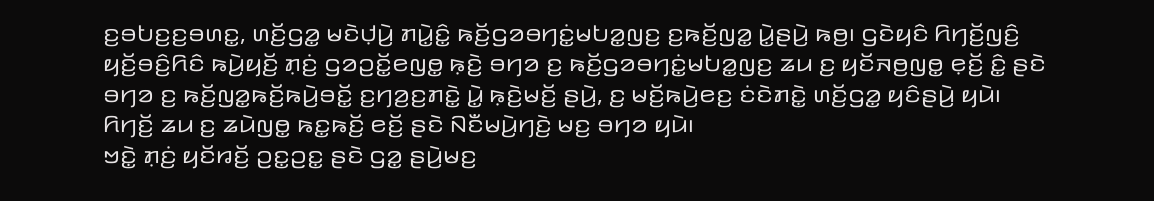ꤢ꤬ꤋꤝꤢ꤬ꤢ꤬ꤋꤛꤢ꤭, ꤛꤢꤩ꤬ꤞꤤ꤭ ꤗꤢꤧꤓ꤫ꤣꤧ꤬ ꤊꤣꤧ꤭ꤢꤨ꤭ ꤒꤢꤩ꤬ꤞꤤꤋꤚꤢꤦ꤭ꤗꤝꤤ꤭ꤜꤢ꤬ ꤢ꤬ꤒꤢꤩ꤬ꤜꤤ꤭ ꤣꤧ꤭ꤔꤣꤧ꤬ ꤒꤥ꤬꤯ ꤞꤢꤧꤟꤢꤨ ꤖꤚꤢꤩ꤬ꤜꤢꤨ꤬ ꤟꤢꤩ꤬ꤋꤢꤨ꤬ꤖꤢꤨ ꤒꤣꤧ꤬ꤟꤢꤩ꤬ ꤊ꤫ꤢꤦ꤬ ꤞꤤꤑꤢꤩ꤭ꤕꤜꤥ꤭ ꤒ꤫ꤢꤧ꤬ ꤋꤚꤤ ꤢ꤬ ꤒꤢꤩ꤬ꤞꤤꤋꤚꤢꤦ꤭ꤗꤝꤤ꤭ꤜꤢ꤬ ꤘꤣ ꤢ꤬ ꤟꤢꤩꤏꤥ꤬ꤜꤥ꤭ ꤕ꤫ꤢꤩ꤬ ꤢꤨ꤭ ꤔꤢꤧ ꤋꤚꤤ ꤢ꤬ ꤒꤢꤩ꤬ꤜꤤ꤭ꤒꤢꤩ꤬ꤒꤣꤧ꤬ꤋꤢꤩ꤭ ꤢ꤬ꤚꤤ꤬ꤢ꤬ꤊꤢꤧ꤭ ꤣꤧ꤭ ꤒ꤫ꤢꤧ꤬ꤗꤢꤩ꤬ ꤔꤣꤧ꤬, ꤢ꤬ ꤗꤢꤩ꤬ꤒꤣꤧ꤬ꤕꤢ꤬ ꤢꤦꤢꤧꤊꤢꤧ꤭ ꤛꤢꤩ꤬ꤞꤤ꤭ ꤟꤢꤨꤔꤣꤧ꤬ ꤟꤣꤧ꤯ ꤖꤚꤢꤩ꤬ ꤘꤣ ꤢ꤬ ꤘꤣꤧꤜꤥ꤭ ꤒꤢ꤭ꤒꤢꤩ꤬ ꤕꤢꤩ꤬ ꤔꤢꤧ ꤡꤢꤪꤗꤣꤧ꤬ꤚꤢꤧ꤬ ꤗꤢ꤬ ꤋꤚꤤ ꤟꤣꤧ꤯
ꤠꤢꤧ꤭ ꤊ꤫ꤢꤦ꤬ ꤟꤢꤩꤙꤢꤩ꤬ ꤑꤢ꤭ꤑꤢ꤭ ꤔꤢꤧ ꤞꤤ꤭ ꤔꤣꤧ꤬ꤗꤢ꤬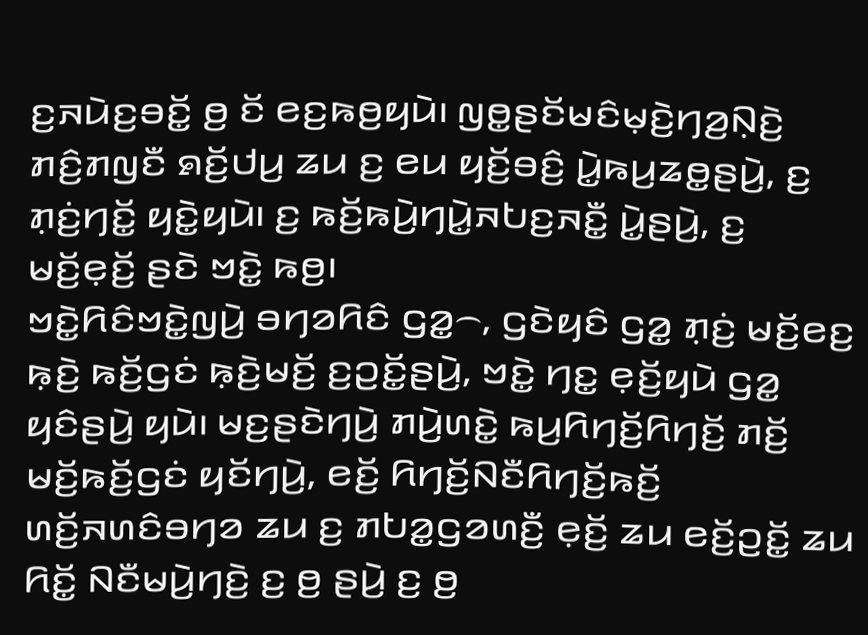ꤢ꤬ꤏꤣꤧꤢ꤬ꤋꤢꤩ꤭ ꤥ꤬ ꤢꤩ ꤕꤢ꤬ꤒꤥ꤬ꤟꤣꤧ꤯ ꤜꤥ꤭ꤔꤢꤩꤗꤢꤨꤗ꤫ꤢꤧ꤬ꤚꤤ꤬ꤡ꤫ꤢꤧ꤬ ꤊꤢꤨ꤬ꤊꤜꤢꤪ ꤎꤢꤩ꤬ꤓꤣ꤬ ꤘꤣ ꤢ꤬ ꤕꤣ ꤟꤢꤩ꤬ꤋꤢꤨ꤬ ꤣꤧ꤭ꤒꤣ꤬ꤘꤥ꤭ꤔꤣꤧ꤬, ꤢ꤬ ꤊ꤫ꤢꤦ꤬ꤚꤢꤩ꤭ ꤟꤢꤧ꤭ꤟꤣꤧ꤯ ꤢ꤬ ꤒꤢꤩ꤬ꤒꤣꤧ꤬ꤚꤣꤧ꤭ꤏꤝꤢ꤬ꤏꤢꤪ꤭ ꤣꤧ꤭ꤔꤣꤧ꤬, ꤢ꤬ ꤗꤢꤩ꤬ꤕ꤫ꤢꤩ꤬ ꤔꤢꤧ ꤠꤢꤧ꤭ ꤒꤥ꤬꤯
ꤠꤢꤧ꤭ꤖꤢꤨꤠꤢꤧ꤭ꤜꤣꤧ꤬ ꤋꤚꤤꤖꤢꤨ ꤞꤤ꤭꤮, ꤞꤢꤧꤟꤢꤨ ꤞꤤ꤭ ꤊ꤫ꤢꤦ꤬ ꤗꤢꤩ꤬ꤕꤢ꤬ ꤒ꤫ꤢꤧ꤬ ꤒꤢꤩ꤬ꤞꤢꤦ ꤒ꤫ꤢꤧ꤬ꤗꤢꤩ꤬ ꤢ꤬ꤑꤢꤩ꤭ꤔꤣꤧ꤬, ꤠꤢꤧ꤭ ꤚꤢ꤭ ꤕ꤫ꤢꤩ꤬ꤟꤣꤧ ꤞꤤ꤭ ꤟꤢꤨꤔꤣꤧ꤬ ꤟꤣꤧ꤯ ꤗꤢ꤬ꤔꤢꤧꤚꤣꤧ꤬ ꤊꤣꤧ꤬ꤛꤢꤧ꤭ ꤒꤣ꤬ꤖꤚꤢꤩ꤬ꤖꤚꤢꤩ꤬ ꤊꤢꤩ꤬ ꤗꤢꤩ꤬ꤒꤢꤩ꤬ꤞꤢꤦ ꤟꤢꤩꤚꤣꤧ꤬, ꤕꤢꤩ꤬ ꤖꤚꤢꤩ꤬ꤡꤢꤪꤖꤚꤢꤩ꤬ꤒꤢꤩ꤬ ꤛꤢꤩ꤬ꤏꤛꤢꤨꤋꤚꤤ ꤘꤣ ꤢ꤬ ꤊꤝꤤ꤭ꤞꤤꤛꤢꤪ꤬ ꤕ꤫ꤢꤩ꤬ ꤘꤣ ꤕꤢꤩ꤬ꤑꤢꤩ꤭ ꤘꤣ ꤖꤢꤩ꤭ ꤡꤢꤪꤗꤣꤧ꤬ꤚꤢꤧ꤬ ꤢ꤬ ꤥ꤬ ꤔꤣꤧ꤬ ꤢ꤬ ꤥ꤬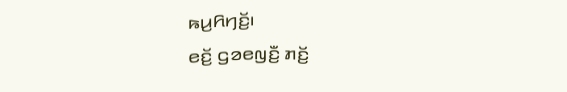ꤒꤣ꤬ꤖꤚꤢꤩ꤬꤯
ꤕꤢꤩ꤬ ꤞꤤꤕꤜꤢꤪ꤬ ꤊꤢꤩ꤬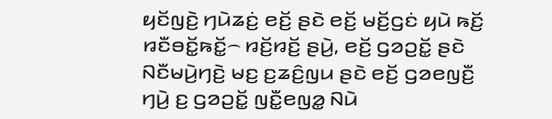ꤟꤢꤩꤜꤢꤧ꤬ ꤚꤣꤧꤘꤢꤦ꤬ ꤕꤢꤩ꤬ ꤔꤢꤧ ꤕꤢꤩ꤬ ꤗꤢꤩ꤬ꤞꤢꤦ ꤟꤣꤧ ꤒꤢꤩ꤬ ꤙꤢꤪꤋꤢꤩ꤭ꤒꤢꤩ꤭꤮ ꤙꤢꤩ꤬ꤙꤢꤩ꤬ ꤔꤣꤧ꤬, ꤕꤢꤩ꤬ ꤞꤤꤑꤢꤩ꤭ ꤔꤢꤧ ꤡꤢꤪꤗꤣꤧ꤬ꤚꤢꤧ꤬ ꤗꤢ꤬ ꤢ꤬ꤘꤢꤨ꤬ꤜꤣ ꤔꤢꤧ ꤕꤢꤩ꤬ ꤞꤤꤕꤜꤢꤪ꤬ ꤚꤣꤧ꤬ ꤢ꤬ ꤞꤤꤑꤢꤩ꤭ ꤜꤢꤪ꤭ꤕꤜꤤ꤭ ꤡꤣꤧ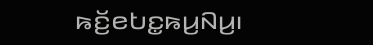ꤒꤢꤩ꤬ꤕꤝꤢ꤭ꤒꤣ꤬ꤡꤣ꤬꤯